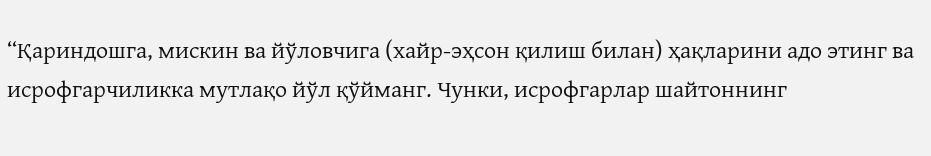“Қариндошга, мискин ва йўловчига (хайр-эҳсон қилиш билан) ҳақларини адо этинг ва исрофгарчиликка мутлақо йўл қўйманг. Чунки, исрофгарлар шайтоннинг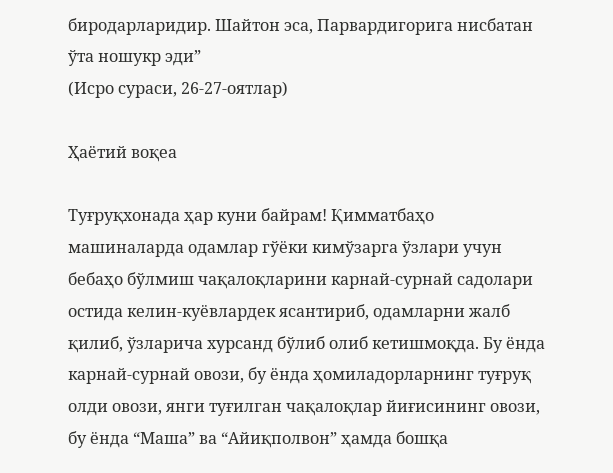биродарларидир. Шайтон эса, Парвардигорига нисбатан ўта ношукр эди”
(Исро сураси, 26-27-оятлар)

Ҳаётий воқеа

Туғруқхонада ҳар куни байрам! Қимматбаҳо машиналарда одамлар гўёки кимўзарга ўзлари учун бебаҳо бўлмиш чақалоқларини карнай-сурнай садолари остида келин-куёвлардек ясантириб, одамларни жалб қилиб, ўзларича хурсанд бўлиб олиб кетишмоқда. Бу ёнда карнай-сурнай овози, бу ёнда ҳомиладорларнинг туғруқ олди овози, янги туғилган чақалоқлар йиғисининг овози, бу ёнда “Маша” ва “Айиқполвон” ҳамда бошқа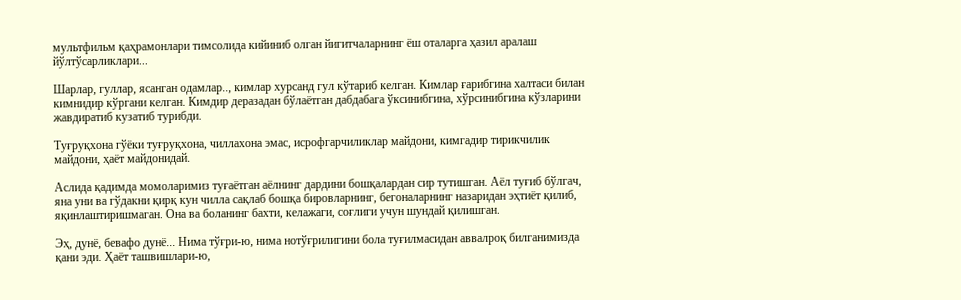мультфильм қаҳрамонлари тимсолида кийиниб олган йигитчаларнинг ёш оталарга ҳазил аралаш йўлтўсарликлари...

Шарлар, гуллар, ясанган одамлар.., кимлар хурсанд гул кўтариб келган. Кимлар ғарибгина халтаси билан кимнидир кўргани келган. Кимдир деразадан бўлаётган дабдабага ўксинибгина, хўрсинибгина кўзларини жавдиратиб кузатиб турибди.

Туғруқхона гўёки туғруқхона, чиллахона эмас, исрофгарчиликлар майдони, кимгадир тирикчилик майдони, ҳаёт майдонидай.

Аслида қадимда момоларимиз туғаётган аёлнинг дардини бошқалардан сир тутишган. Аёл туғиб бўлгач, яна уни ва гўдакни қирқ кун чилла сақлаб бошқа бировларнинг, бегоналарнинг назаридан эҳтиёт қилиб, яқинлаштиришмаган. Она ва боланинг бахти, келажаги, соғлиги учун шундай қилишган.

Эҳ, дунё, бевафо дунё... Нима тўғри-ю, нима нотўғрилигини бола туғилмасидан аввалроқ билганимизда қани эди. Ҳаёт ташвишлари-ю,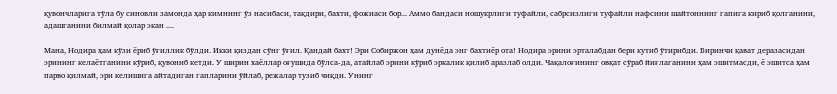қувончларига тўла бу синовли замонда ҳар кимнинг ўз насибаси, тақдири, бахти, фожиаси бор... Аммо бандаси ношукрлиги туфайли, сабрсизлиги туфайли нафсини шайтоннинг гапига кириб қолганини, адашганини билмай қолар экан ....

Мана, Нодира ҳам кўзи ёриб ўғиллик бўлди. Икки қиздан сўнг ўғил. Қандай бахт! Эри Собиржон ҳам дунёда энг бахтиёр ота! Нодира эрини эрталабдан бери кутиб ўтирибди. Биринчи қават деразасидан эрининг келаётганини кўриб, қувониб кетди. У ширин хаёллар оғушида бўлса-да, атайлаб эрини кўриб эркалик қилиб аразлаб олди. Чақалоғининг овқат сўраб йиғлаганини ҳам эшитмасди, ё эшитса ҳам парво қилмай, эри келишига айтадиган гапларини ўйлаб, режалар тузиб чиқди. Унинг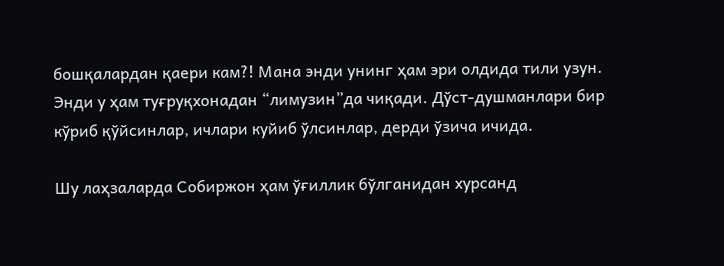бошқалардан қаери кам?! Мана энди унинг ҳам эри олдида тили узун. Энди у ҳам туғруқхонадан “лимузин”да чиқади. Дўст-душманлари бир кўриб қўйсинлар, ичлари куйиб ўлсинлар, дерди ўзича ичида.

Шу лаҳзаларда Собиржон ҳам ўғиллик бўлганидан хурсанд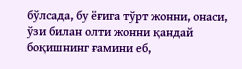бўлсада, бу ёғига тўрт жонни, онаси, ўзи билан олти жонни қандай боқишнинг ғамини еб,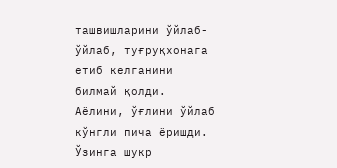ташвишларини ўйлаб-ўйлаб, туғруқхонага етиб келганини билмай қолди. Аёлини, ўғлини ўйлаб кўнгли пича ёришди. Ўзинга шукр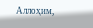Аллоҳим,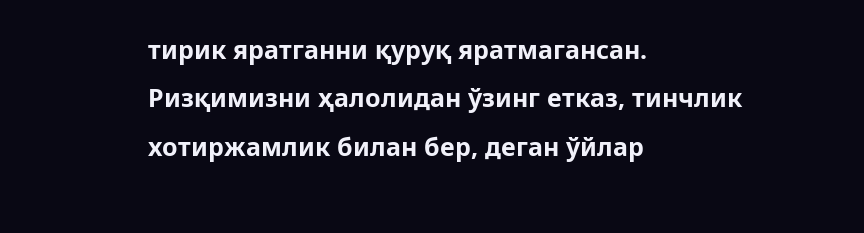тирик яратганни қуруқ яратмагансан. Ризқимизни ҳалолидан ўзинг етказ, тинчлик хотиржамлик билан бер, деган ўйлар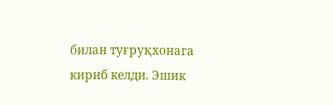билан туғруқхонага кириб келди. Эшик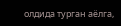олдида турган аёлга,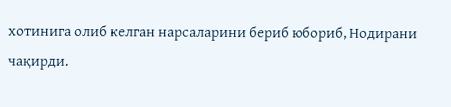хотинига олиб келган нарсаларини бериб юбориб, Нодирани чақирди.